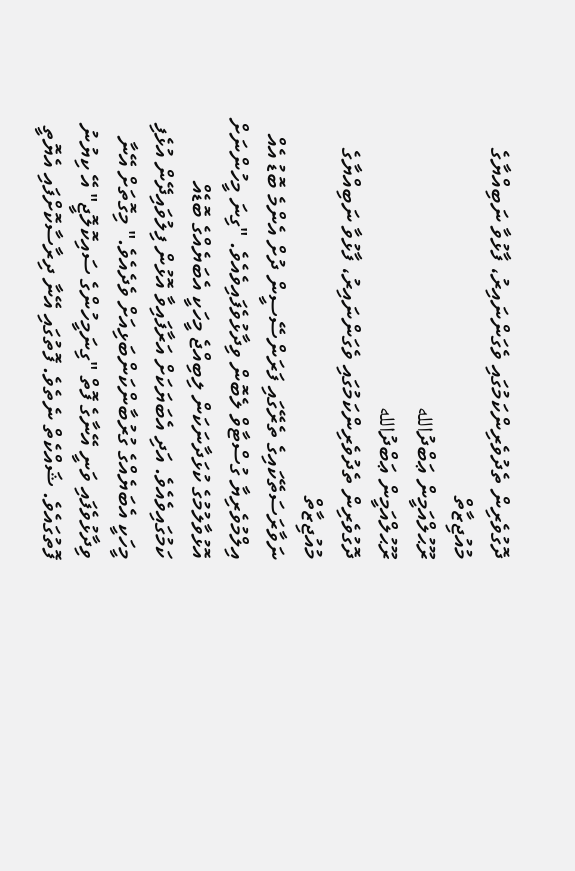ދޮގުވެރިން ތެދުވެރިންކަމުގައި ވެގަންނައިރު، ފާޅުވާ ނަބިއްޔާގެ މުއުޖިޒާތް
ރޫޙުލްއަމީން ޢަބްދުالله
ރޫޙުލްއަމީން ޢަބްދުالله
ދޮގުވެރިން ތެދުވެރިންކަމުގައި ވެގަންނައިރު، ފާޅުވާ ނަބިއްޔާގެ މުއުޖިޒާތް
ނަވާރަސަތޭކައިގެ ތެރޭގައި ފަރަންސޭސީން ދުށް އެންމެ ބޮޑު އެއް އިލްމުވެރިޔާ ގުސްޓާވް ލެބޮން ވިދާޅުވެފައިވެއެވެ. "ގިނަ މީހުންނަށް އޮޅުވާލުމުގެ ކުޅަދާނަކަން ލިބިއްޖެ މީހަކީ އެބަޔެއްގެ ބޮޑެއް ކަމުގައިވެއެވެ. އަދި އެބަޔަކަށް އަރާފައިވާ އޮޅުން ފިލުވައިދޭން އުޅެފި މީހަކީ އެބަޔެއްގެ ގުރުބާންކަންބަޅިއަށް ވެދެއެވެ." މިގޮތަށް އޭނާ ވިދާޅުވެފައި ވަނީ އޭނާގެ ފޮތް "ގިނަމީހުންގެ ސައިކޮލޮޖީ" އޭ ކިޔުނު ފޮތުގައެވެ. ޝައްކެތް ނެތެވެ. ފޮތުގައި އޭނާ ދިރާސާކޮށްފައި އެޔޮތީ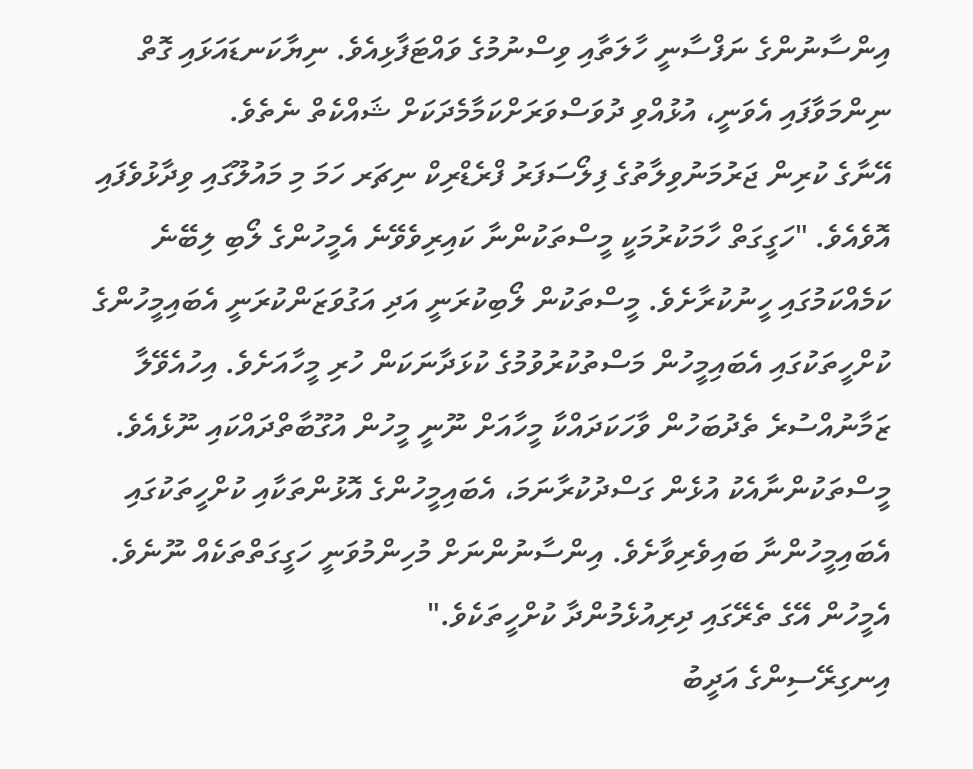އިންސާނުންގެ ނަފްސާނީ ހާލަތާއި ވިސްނުމުގެ ވައްޓަފާޅިއެވެ. ނިޔާކަނޑައަޅައި ގޮތް ނިންމަވާފައި އެވަނީ، އުޅުއްވި ދުވަސްވަރަށްކަމާމެދަކަށް ޝައްކެތް ނެތެވެ.
އޭނާގެ ކުރިން ޖަރުމަނުވިލާތުގެ ފިލޯސަފަރު ފްރެޑްރިކް ނިޗަރ ހަމަ މި މައުލޫގައި ވިދާޅުވެފައި އޮވެއެވެ. "ހަގީގަތް ހާމަކުރުމަކީ މީސްތަކުންނާ ކައިރިވެވޭނެ އެމީހުންގެ ލޯބި ލިބޭނެ ކަމެއްކަމުގައި ހީނުކުރާށެވެ. މީސްތަކުން ލޯބިކުރަނީ އަދި އަގުވަޒަންކުރަނީ އެބައިމީހުންގެ ކުށްހީތަކުގައި އެބައިމީހުން މަސްތުކުރުވުމުގެ ކުޅަދާނަކަން ހުރި މީހާއަށެވެ. އިހުއެވޭލާ ޒަމާނުއްސުރެ ތެދުބަހުން ވާހަކަދައްކާ މީހާއަށް ނޫނީ މީހުން އުގޫބާތްދައްކައި ނޫޅެއެވެ. މީސްތަކުންނާއެކު އުޅެން ގަސްދުކުރާނަމަ، އެބައިމީހުންގެ އޮޅުންތަކާއި ކުށްހީތަކުގައި އެބައިމީހުންނާ ބައިވެރިވާށެވެ. އިންސާނުންނަށް މުހިންމުވަނީ ހަގީގަތްތަކެއް ނޫނެވެ. އެމީހުން އޭގެ ތެރޭގައި ދިރިއުޅެމުންދާ ކުށްހީތަކެވެ."
އިނގިރޭސިންގެ އަދީބު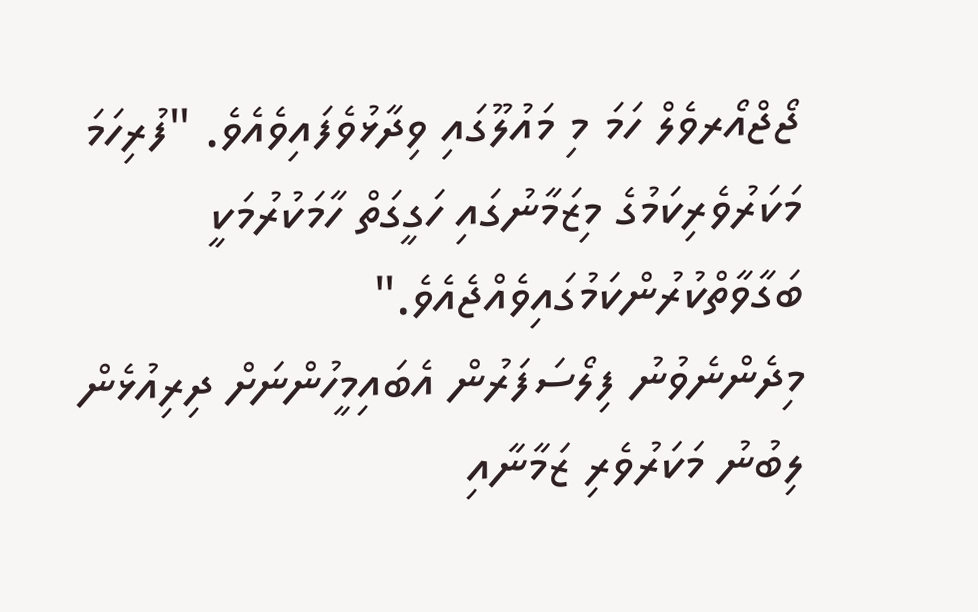ޖޯޖްއޯރވެލް ހަމަ މި މައުލޫގައި ވިދާޅުވެފައިވެއެވެ. "ފުރިހަމަ މަކަރުވެރިކަމުގެ މިޒަމާނުގައި ހަގީގަތް ހާމަކުރުމަކީ ބަގާވާތްކުރުންކަމުގައިވެއްޖެއެވެ."
މިދެންނެވުނު ފިލޯސަފަރުން އެބައިމީހުންނަށް ދިރިއުޅެން ލިބުނު މަކަރުވެރި ޒަމާނާއި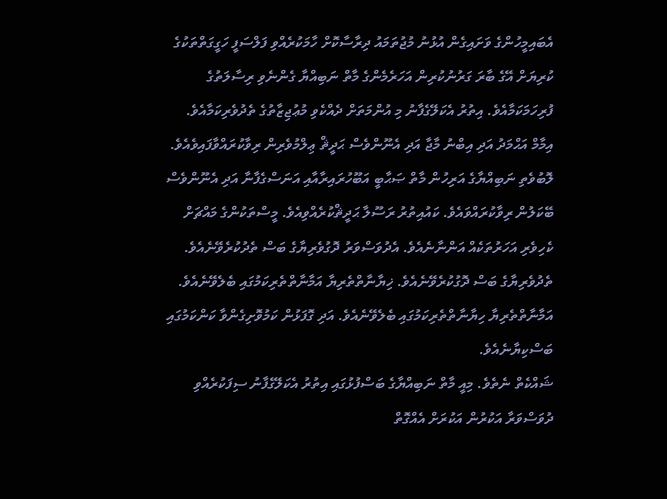އެބައިމީހުންގެ ވަށައިގެން އުޅުނު މުޖުތަމައު ދިރާސާކޮށް ހާމަކުރެއްވި ފަލްސަފީ ހަގީގަތްތަކުގެ ކުރިޔަށް އޭގެ ބާރަ ގަރުނުކުރިން އަހަރެމެންގެ މާތް ނަބިއްޔާ ގެންނެވި ރިސާލަތުގެ ފުރިހަމަކަމާއެވެ. އިތުރު އެކަލޭގެފާނު މި އުންމަތަށް ދެއްކެވި މުޢުޖިޒާތުގެ ތެދުވެރިކަމާއެވެ.
އިމާމް އަޙްމަދު އަދި އިބްނު މާޖާ އަދި އެނޫންވެސް ޙަދީޘް ޢިލްމުވެރިން ރިވާކުރައްވާފައިވެއެވެ. ލޮބުވެތި ނަބިއްޔާގެ އަރިހުން މާތް ޞަޙާބީ އަބޫހުރައިރާއާއި އަނަސްގެފާނާ އަދި އެނޫންވެސް ބޭކަލުން ރިވާކުރައްވައެވެ. ކައުއިތުރު ރަސޫލާ ޙަދީޘްކުރެއްވިއެވެ. މީސްތަކުންގެ މައްޗަށް ކެހިވެރި އަހަރުތަކެއް އަންނާނެއެވެ. އެދުވަސްވަރު ދޮގުވެރިޔާގެ ބަސް ތެދުކުރެވޭނެއެވެ. ތެދުވެރިޔާގެ ބަސް ދޮގުކުރެވޭނެއެވެ. ޚިޔާނާތްތެރިޔާ އަމާނާތްތެރިކަމުގައި ބެލެވޭނެއެވެ. އަމާނާތްތެރިޔާ ހިޔާނާތްތެރިކަމުގައި ބެލެވޭނެއެވެ. އަދި ގޮފަޅުން ކަމުވޮށިގެންވާ ކަންކަމުގައި ބަސްކިޔާނެއެވެ.
ޝައްކެތް ނެތެވެ. މިއީ މާތް ނަބިއްޔާގެ ބަސްފުޅުގައި އިތުރު އެކަލޭގެފާނު ސިފަކުރެއްވި ދުވަސްވަރާ އަކުރުން އަކުރަށް އެއްގޮތް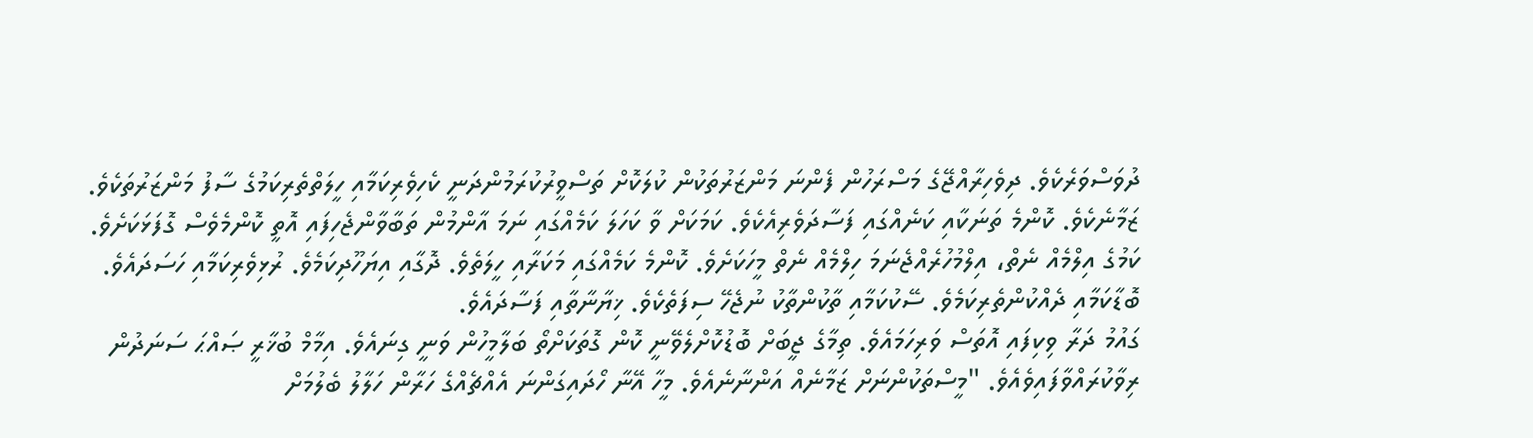ދުވަސްވަރެކެވެ. ދިވެހިރާއްޖޭގެ މަސްރަހުން ފެންނަ މަންޒަރުތަކުން ކުލަކޮށް ތަސްވީރުކުރަމުންދަނީ ކެހިވެރިކަމާއި ހީލަތްތެރިކަމުގެ ސާފު މަންޒަރުތަކެވެ.
ޒަމާނެކެވެ. ކޮންމެ ތަނަކާއި ކަނެއްގައި ފަސާދަވެރިއެކެވެ. ކަމަކަށް ވާ ކަހަލަ ކަމެއްގައި ނަމަ އާންމުން ތަބާވާންޖެހިފައި އޮތީ ކޮންމެވެސް ގޮފަޅަކަށެވެ. ކަމުގެ އިލްމެއް ނެތް، އިލްމުހުރެއްޖެނަމަ ހިލްމެއް ނެތް މީހަކަށެވެ. ކޮންމެ ކަމެއްގައި މަކަރާއި ހީލަތެވެ. ދޮގާއި އިޔަހޫދިކަމެވެ. ރުޅިވެރިކަމާއި ހަސަދައެވެ. ބޮޑާކަމާއި ދެއްކުންތެރިކަމެވެ. ސޭކުކަމާއި ތާކުންތާކު ނުޖެހޭ ސިފަތެކެވެ. ޚިޔާނާތާއި ފަސާދައެވެ.
ގައުމު ދަރާ ވިކިފައި އޮތަސް ވަރިހަމައެވެ. ތިމާގެ ޖީބަށް ބޮޑުކޮށްލެވޭނީ ކޮން ގޮތަކަށްތޯ ބަލާމީހުން ވަނީ ގިނައެވެ. އިމާމް ބުޚާރީ ޞައްޙަ ސަނަދުން ރިވާކުރައްވާފައިވެއެވެ. "މީސްތަކުންނަށް ޒަމާނެއް އަންނާނެއެވެ. މީހާ އޭނާ ހޯދައިގަންނަ އެއްޗެއްގެ ހަރާން ހަލާލު ބެލުމަށް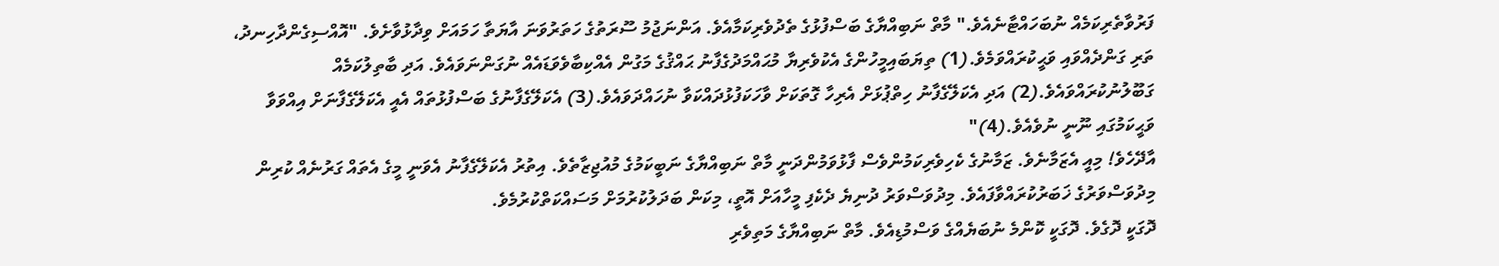ފަރުވާތެރިކަމެއް ނުބަހައްޓާނެއެވެ." މާތް ނަބިއްޔާގެ ބަސްފުޅުގެ ތެދުވެރިކަމާއެވެ. އަންނަޖުމު ސޫރަތުގެ ހަތަރުވަނަ އާޔަތާ ހަމައަށް ވިދާޅުވާށެވެ. "އޮއްސިގެންދާހިނދު، ތަރި ގަންދެއްވައި ވަޙީކުރައްވަމެވެ.(1) ތިޔަބައިމީހުންގެ އެކުވެރިޔާ މުޙައްމަދުގެފާނު ޙައްޤުގެ މަގުން އެއްކިބާވެވަޑައެއް ނުގަންނަވައެވެ. އަދި ބާތިލުކަމެއް ގަބޫލުނުކުރައްވައެވެ.(2) އަދި އެކަލޭގެފާނު ހިތްޕުޅަށް އެރިހާ ގޮތަކަށް ވާހަކަފުޅުދައްކަވާ ނުހައްދަވައެވެ.(3) އެކަލޭގެފާނުގެ ބަސްފުޅުތައް އެއީ އެކަލޭގެފާނަށް އިއްވަވާ ވަޙީކަމުގައި ނޫނީ ނުވެއެވެ.(4)"
އާދޭހެވެ! މިއީ އެޒަމާނެވެ. ޒަމާނުގެ ކެހިވެރިކަމުންވެސް ފާޅުވަމުންދަނީ މާތް ނަބިއްޔާގެ ނަބީކަމުގެ މުއުޖިޒާތެވެ. އިތުރު އެކަލޭގެފާނު އެވަނީ މީގެ އެތައް ގަރުނެއް ކުރިން މިދުވަސްވަރުގެ ޚަބަރުކުރައްވާފައެވެ. މިދުވަސްވަރު ދުނިޔެ ދެކެފި މީހާއަށް އޮތީ، މިކަން ބަދަލުކުރުމަށް މަސައްކަތްކުރުމެވެ.
ދޮގަކީ ދޮގެވެ. ދޮގަކީ ކޮންމެ ނުބަޔެއްގެ ވަސްމުޑިއެވެ. މާތް ނަބިއްޔާގެ މަތިވެރި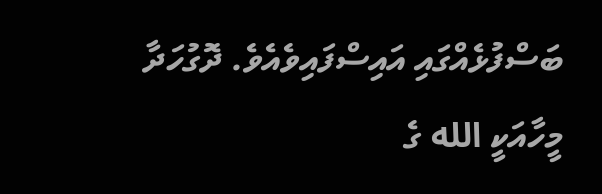ބަސްފުޅެއްގައި އައިސްފައިވެއެވެ. ދޮގުހަދާ މީހާއަކީ الله ގެ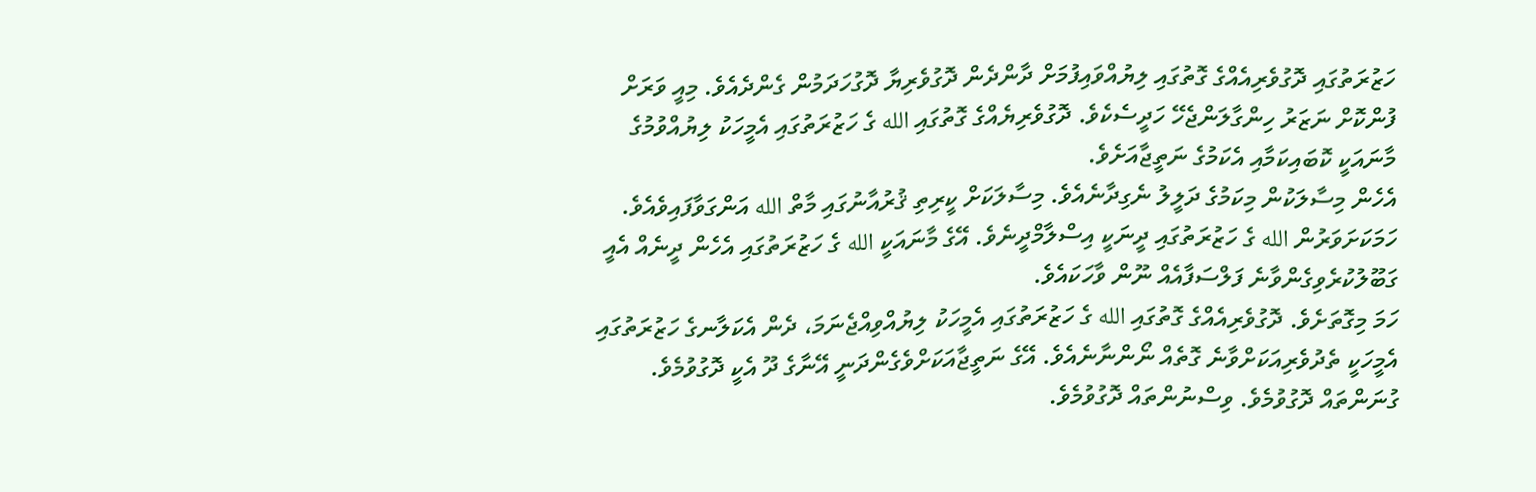ހަޒުރަތުގައި ދޮގުވެރިއެއްގެ ގޮތުގައި ލިޔުއްވައިފުމަށް ދާންދެން ދޮގުވެރިޔާ ދޮގުހަދަމުން ގެންދެއެވެ. މިއީ ވަރަށް ފުންކޮށް ނަޒަރު ހިންގާލަންޖެހޭ ހަދީސެކެވެ. ދޮގުވެރިޔެއްގެ ގޮތުގައި الله ގެ ހަޒުރަތުގައި އެމީހަކު ލިޔުއްވުމުގެ މާނައަކީ ކޮބައިކަމާއި އެކަމުގެ ނަތީޖާއަށެވެ.
އެހެން މިސާލަކުން މިކަމުގެ ދަލީލު ނެގިދާނެއެވެ. މިސާލަކަށް ކީރިތި ޤުރުއާނުގައި މާތް الله އަންގަވާފައިވެއެވެ. ހަމަކަށަވަރުން الله ގެ ހަޒުރަތުގައި ދީނަކީ އިސްލާމްދީނެވެ. އޭގެ މާނައަކީ الله ގެ ހަޒުރަތުގައި އެހެން ދީނެއް އެއީ ގަބޫލުކުރެވިގެންވާނެ ފަލްސަފާއެއް ނޫން ވާހަކައެވެ.
ހަމަ މިގޮތަށެވެ. ދޮގުވެރިއެއްގެ ގޮތުގައި الله ގެ ހަޒުރަތުގައި އެމީހަކު ލިޔުއްވިއްޖެނަމަ، ދެން އެކަލާނގެ ހަޒުރަތުގައި އެމީހަކީ ތެދުވެރިއަކަށްވާނެ ގޮތެއް ނޯންނާނެއެވެ. އޭގެ ނަތީޖާއަކަށްވެގެންދަނީ އޭނާގެ ދޫ އެކީ ދޮގުވުމެވެ. ގުނަންތައް ދޮގުވުމެވެ. ވިސްނުންތައް ދޮގުވުމެވެ.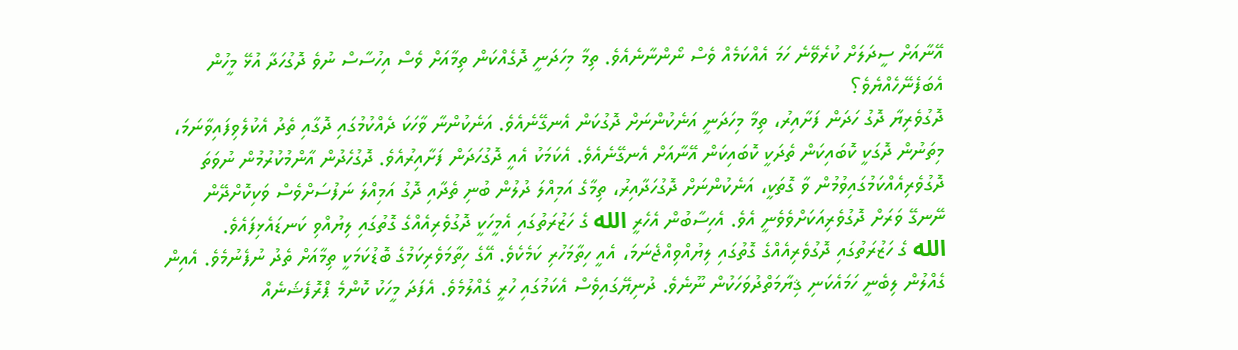އޭނާއަށް ސީދަލަށް ކުރެވޭނެ ހަމަ އެއްކަމެއް ވެސް ނޯންނާނެއެވެ. ތިމާ މިހަދަނީ ދޮގެއްކަން ތިމާއަށް ވެސް އިހުސާސް ނުވެ ދޮގުހަދާ އުޅޭ މީހުން އެބަފެނޭހެއްޔެވެ؟
ދޮގުވެރިޔާ ދޮގު ހަދަން ފަށާއިރު، ތިމާ މިހަދަނީ އަނެކުންނަށް ދޮގުކަން އެނގޭނެއެވެ. އަނެކުންނާ ވާހަކަ ދެއްކުމުގައި ދޮގާއި ތެދު އެކުލެވިފައިވާނަމަ، މިތަނުން ދޮގަކީ ކޮބައިކަން ތެދަކީ ކޮބައިކަން އޭނާއަށް އެނގޭނެއެވެ. އެކަމަކު އެއީ ދޮގުހަދަން ފަށާއިރުއެވެ. ދޮގުހެދުން އާންމުކުރުމުން ނުވަތަ ދޮގުވެރިއެއްކަމުގައިވުމުން ވާ ގޮތަކީ، އަނެކުންނަށް ދޮގުހަދާއިރު، ތިމާގެ އަމިއްލަ ދުލުން ބުނި ތެދާއި ދޮގު އަމިއްލަ ނަފުސަށްވެސް ވަކިކޮށްދޭން ނޭނގޭ ވަރަށް ދޮގުވެރިއަކަށްވެވެނީ އެވެ. އެހިސާބުން އެހެރީ الله ގެ ހަޒުރަތުގައި އެމީހަކީ ދޮގުވެރިއެއްގެ ގޮތުގައި ލިޔުއްވި ކަނޑައެޅިފައެވެ.
الله ގެ ހަޒުރަތުގައި ދޮގުވެރިއެއްގެ ގޮތުގައި ލިޔުއްވިއްޖެނަމަ، އެއީ ހިތާމަހުރި ކަމެކެވެ. އޭގެ ހިތާމަވެރިކަމުގެ ބޮޑުކަމަކީ ތިމާއަށް ތެދު ނުފެނުމެވެ. އެއިން ގެއްލުން ލިބެނީ ހަމައެކަނި ޤިޔާމަތްދުވަހަކުން ނޫނެވެ. ދުނިޔޭގައިވެސް އެކަމުގައި ހުރީ ގެއްލުމެވެ. އެފަދަ މީހަކު ކޮންމެ ޕްރޮފެޝަނެއް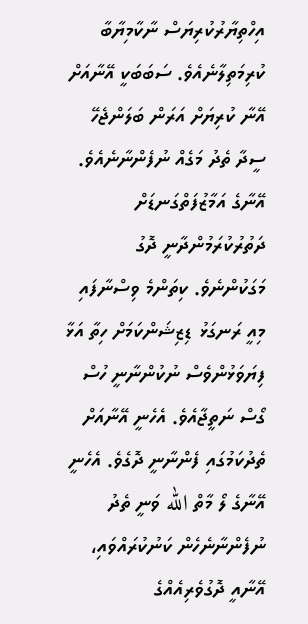އިހްތިޔާރުކުރިޔަސް ނާކާމިޔާބާ ކުރިމަތިލާނެއެވެ. ސަބަބަކީ އޭނާއަށް އޭނާ ކުރިޔަށް އަރަން ބަލަންޖެހޭ ސީދާ ތެދު މަގެއް ނުފެންނާނެއެވެ. އޭނާގެ އަމާޒުފަތްގަނޑަށް ދަތުރުކުރަމުންދާނީ ދޮގު މަގަކުންނެވެ. ކިތަންމެ ވިސްނާފައި މިއީ ރަނގަޅު ޑިޒިޝަންކަމަށް ހިތާ އަޅާ ފިޔަވަޅުންވެސް ނުކުންނާނީ ހުސް ގޯސް ނަތީޖާއެވެ. އެހެނީ އޭނާއަށް ތެދުކަމުގައި ފެންނާނީ ދޮގެވެ. އެހެނީ އޭނާގެ ލޯ މާތް الله ވަނީ ތެދު ނުފެންނާނެހެން ކަނުކުރައްވައި، އޭނާއީ ދޮގުވެރިއެއްގެ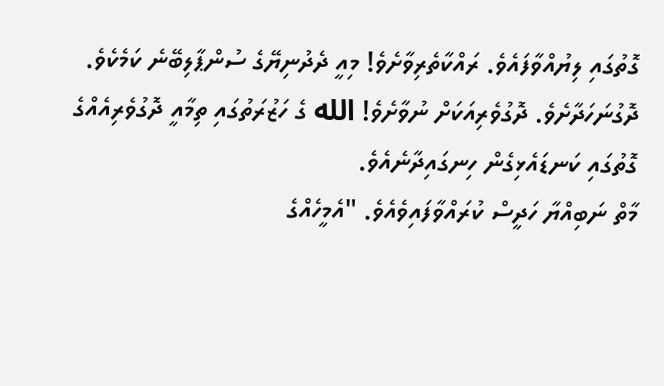ގޮތުގައި ލިޔުއްވާފައެވެ. ރައްކާތެރިވާށެވެ! މިއީ ދެދުނިޔޭގެ ސުންޕާލިބޭނެ ކަމެކެވެ. ދޮގުނަހަދާށެވެ. ދޮގުވެރިއަކަށް ނުވާށެވެ! الله ގެ ހަޒުރަތުގައި ތިމާއީ ދޮގުވެރިއެއްގެ ގޮތުގައި ކަނޑައެޅިގެން ހިނގައިދާނެއެވެ.
މާތް ނަބިއްޔާ ހަދީސް ކުރައްވާފައިވެއެވެ. "އެމީހެއްގެ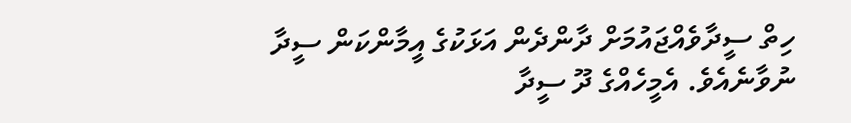ހިތް ސީދާވެއްޖައުމަށް ދާންދެން އަޅަކުގެ އީމާންކަން ސީދާ ނުވާނެއެވެ. އެމީހެއްގެ ދޫ ސީދާ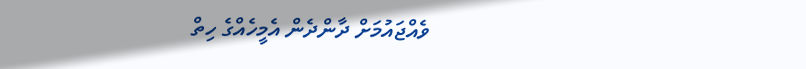ވެއްޖައުމަށް ދާންދެން އެމީހެއްގެ ހިތް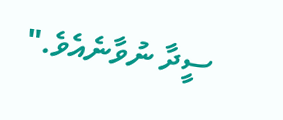ސީދާ ނުވާނެއެވެ."